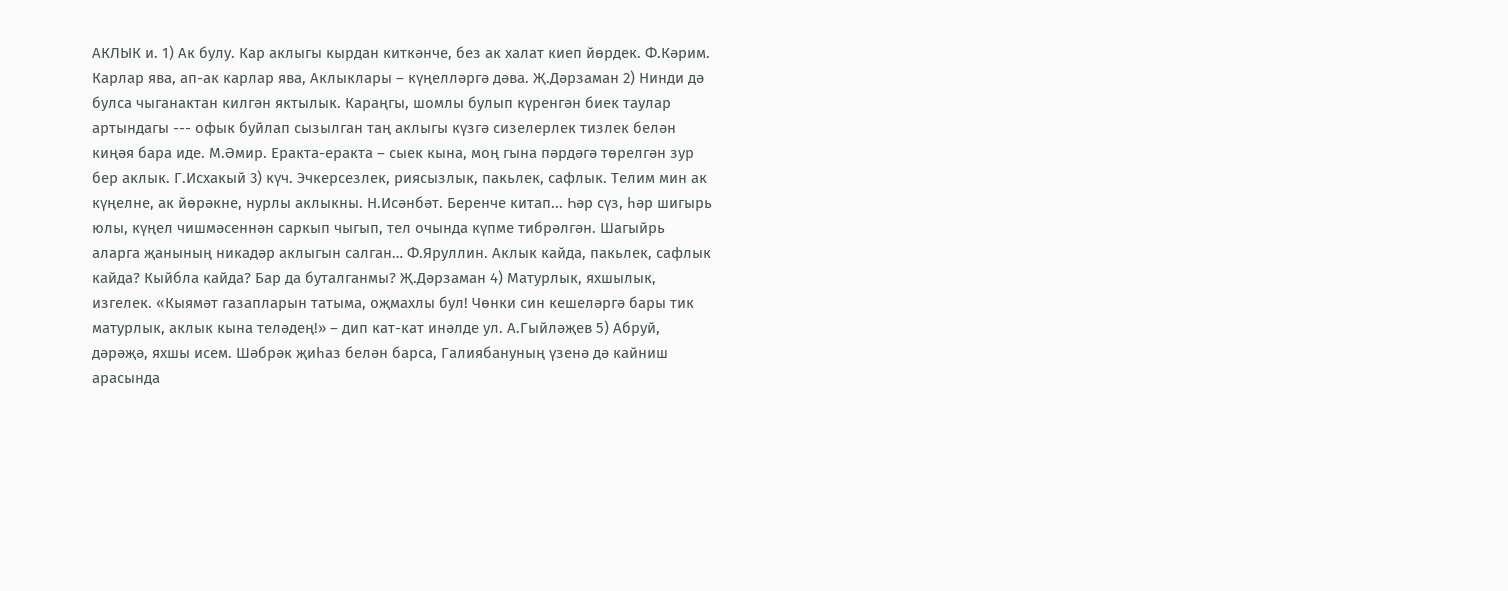АКЛЫК и. 1) Ак булу. Кар аклыгы кырдан киткәнче, без ак халат киеп йөрдек. Ф.Кәрим. Карлар ява, ап-ак карлар ява, Аклыклары – күңелләргә дәва. Җ.Дәрзаман 2) Нинди дә булса чыганактан килгән яктылык. Караңгы, шомлы булып күренгән биек таулар артындагы --- офык буйлап сызылган таң аклыгы күзгә сизелерлек тизлек белән киңәя бара иде. М.Әмир. Еракта-еракта – сыек кына, моң гына пәрдәгә төрелгән зур бер аклык. Г.Исхакый 3) күч. Эчкерсезлек, риясызлык, пакьлек, сафлык. Телим мин ак күңелне, ак йөрәкне, нурлы аклыкны. Н.Исәнбәт. Беренче китап... Һәр сүз, һәр шигырь юлы, күңел чишмәсеннән саркып чыгып, тел очында күпме тибрәлгән. Шагыйрь аларга җанының никадәр аклыгын салган… Ф.Яруллин. Аклык кайда, пакьлек, сафлык кайда? Кыйбла кайда? Бар да буталганмы? Җ.Дәрзаман 4) Матурлык, яхшылык, изгелек. «Кыямәт газапларын татыма, оҗмахлы бул! Чөнки син кешеләргә бары тик матурлык, аклык кына теләдең!» – дип кат-кат инәлде ул. А.Гыйләҗев 5) Абруй, дәрәҗә, яхшы исем. Шәбрәк җиһаз белән барса, Галиябануның үзенә дә кайниш арасында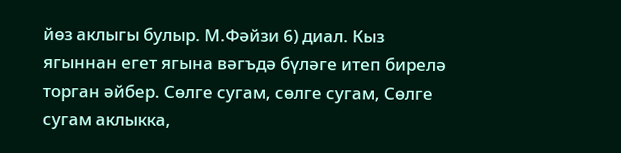йөз аклыгы булыр. М.Фәйзи 6) диал. Кыз ягыннан егет ягына вәгъдә бүләге итеп бирелә торган әйбер. Сөлге сугам, сөлге сугам, Сөлге сугам аклыкка,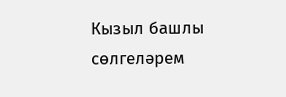Кызыл башлы сөлгеләрем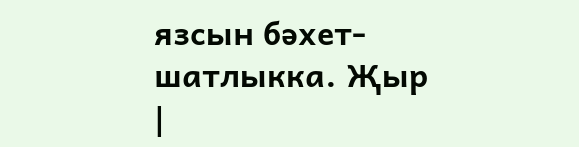язсын бәхет-шатлыкка. Җыр |